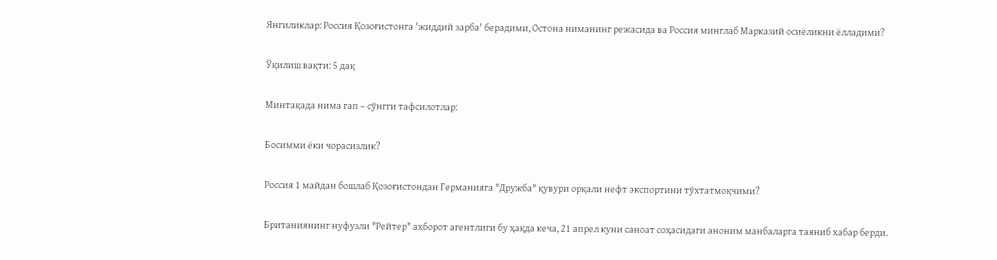Янгиликлар: Россия Қозоғистонга 'жиддий зарба' берадими, Остона ниманинг режасида ва Россия минглаб Марказий осиёликни ёлладими?

Ўқилиш вақти: 5 дақ

Минтақада нима гап – сўнгги тафсилотлар:

Босимми ёки чорасизлик?

Россия 1 майдан бошлаб Қозоғистондан Германияга "Дружба" қувури орқали нефт экспортини тўхтатмоқчими?

Британиянинг нуфузли "Рейтер" ахборот агентлиги бу ҳақда кеча, 21 апрел куни саноат соҳасидаги аноним манбаларга таяниб хабар берди.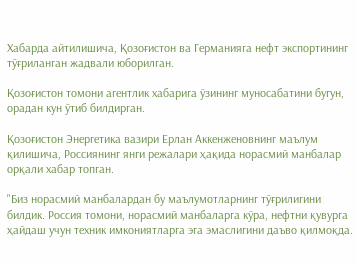Хабарда айтилишича, Қозоғистон ва Германияга нефт экспортининг тўғриланган жадвали юборилган.

Қозоғистон томони агентлик хабарига ўзининг муносабатини бугун, орадан кун ўтиб билдирган.

Қозоғистон Энергетика вазири Ерлан Аккенженовнинг маълум қилишича, Россиянинг янги режалари ҳақида норасмий манбалар орқали хабар топган.

"Биз норасмий манбалардан бу маълумотларнинг тўғрилигини билдик. Россия томони, норасмий манбаларга кўра, нефтни қувурга ҳайдаш учун техник имкониятларга эга эмаслигини даъво қилмоқда.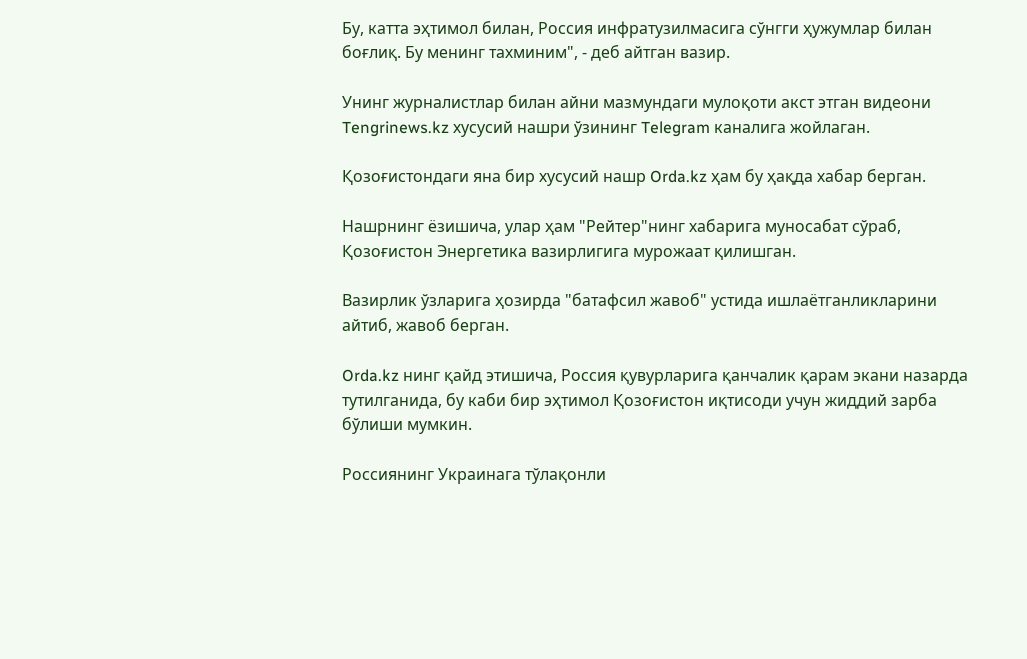Бу, катта эҳтимол билан, Россия инфратузилмасига сўнгги ҳужумлар билан боғлиқ. Бу менинг тахминим", - деб айтган вазир.

Унинг журналистлар билан айни мазмундаги мулоқоти акст этган видеони Tengrinews.kz хусусий нашри ўзининг Telegram каналига жойлаган.

Қозоғистондаги яна бир хусусий нашр Orda.kz ҳам бу ҳақда хабар берган.

Нашрнинг ёзишича, улар ҳам "Рейтер"нинг хабарига муносабат сўраб, Қозоғистон Энергетика вазирлигига мурожаат қилишган.

Вазирлик ўзларига ҳозирда "батафсил жавоб" устида ишлаётганликларини айтиб, жавоб берган.

Orda.kz нинг қайд этишича, Россия қувурларига қанчалик қарам экани назарда тутилганида, бу каби бир эҳтимол Қозоғистон иқтисоди учун жиддий зарба бўлиши мумкин.

Россиянинг Украинага тўлақонли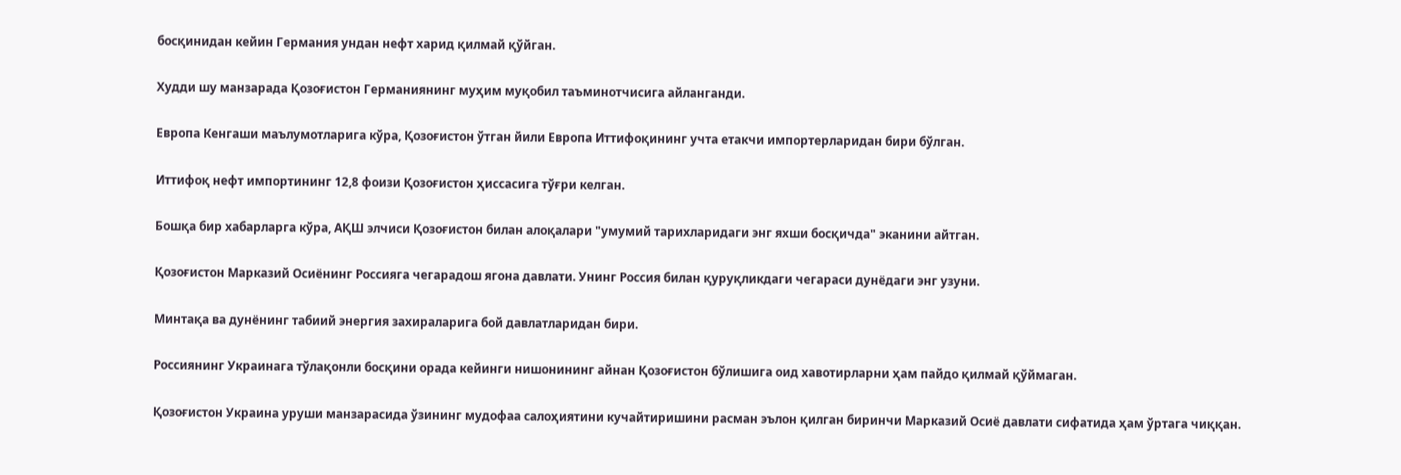босқинидан кейин Германия ундан нефт харид қилмай қўйган.

Худди шу манзарада Қозоғистон Германиянинг муҳим муқобил таъминотчисига айланганди.

Европа Кенгаши маълумотларига кўра, Қозоғистон ўтган йили Европа Иттифоқининг учта етакчи импортерларидан бири бўлган.

Иттифоқ нефт импортининг 12,8 фоизи Қозоғистон ҳиссасига тўғри келган.

Бошқа бир хабарларга кўра, АҚШ элчиси Қозоғистон билан алоқалари "умумий тарихларидаги энг яхши босқичда" эканини айтган.

Қозоғистон Марказий Осиёнинг Россияга чегарадош ягона давлати. Унинг Россия билан қуруқликдаги чегараси дунёдаги энг узуни.

Минтақа ва дунёнинг табиий энергия захираларига бой давлатларидан бири.

Россиянинг Украинага тўлақонли босқини орада кейинги нишонининг айнан Қозоғистон бўлишига оид хавотирларни ҳам пайдо қилмай қўймаган.

Қозоғистон Украина уруши манзарасида ўзининг мудофаа салоҳиятини кучайтиришини расман эълон қилган биринчи Марказий Осиё давлати сифатида ҳам ўртага чиққан.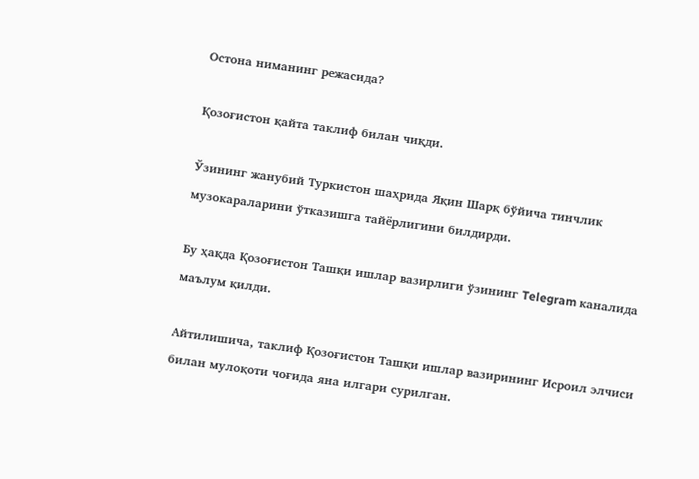Остона ниманинг режасида?

Қозоғистон қайта таклиф билан чиқди.

Ўзининг жанубий Туркистон шаҳрида Яқин Шарқ бўйича тинчлик музокараларини ўтказишга тайёрлигини билдирди.

Бу ҳақда Қозоғистон Ташқи ишлар вазирлиги ўзининг Telegram каналида маълум қилди.

Айтилишича, таклиф Қозоғистон Ташқи ишлар вазирининг Исроил элчиси билан мулоқоти чоғида яна илгари сурилган.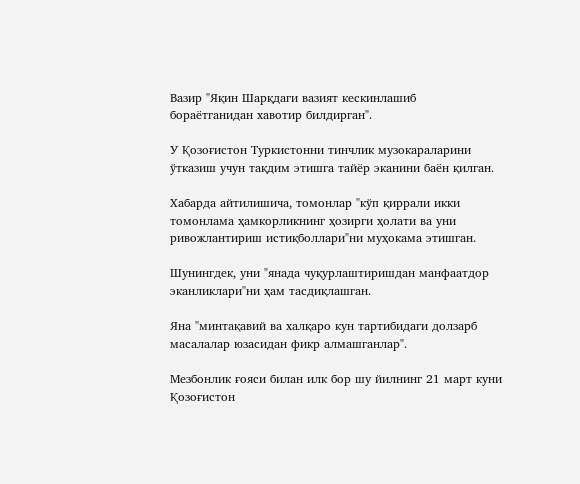Вазир "Яқин Шарқдаги вазият кескинлашиб бораётганидан хавотир билдирган".

У Қозоғистон Туркистонни тинчлик музокараларини ўтказиш учун тақдим этишга тайёр эканини баён қилган.

Хабарда айтилишича, томонлар "кўп қиррали икки томонлама ҳамкорликнинг ҳозирги ҳолати ва уни ривожлантириш истиқболлари"ни муҳокама этишган.

Шунингдек, уни "янада чуқурлаштиришдан манфаатдор эканликлари"ни ҳам тасдиқлашган.

Яна "минтақавий ва халқаро кун тартибидаги долзарб масалалар юзасидан фикр алмашганлар".

Мезбонлик ғояси билан илк бор шу йилнинг 21 март куни Қозоғистон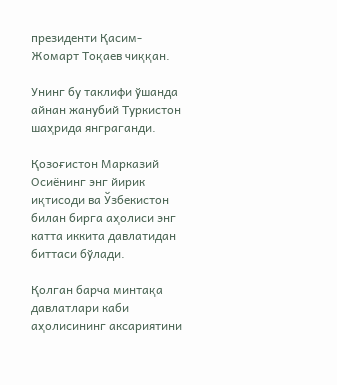президенти Қасим-Жомарт Тоқаев чиққан.

Унинг бу таклифи ўшанда айнан жанубий Туркистон шаҳрида янграганди.

Қозоғистон Марказий Осиёнинг энг йирик иқтисоди ва Ўзбекистон билан бирга аҳолиси энг катта иккита давлатидан биттаси бўлади.

Қолган барча минтақа давлатлари каби аҳолисининг аксариятини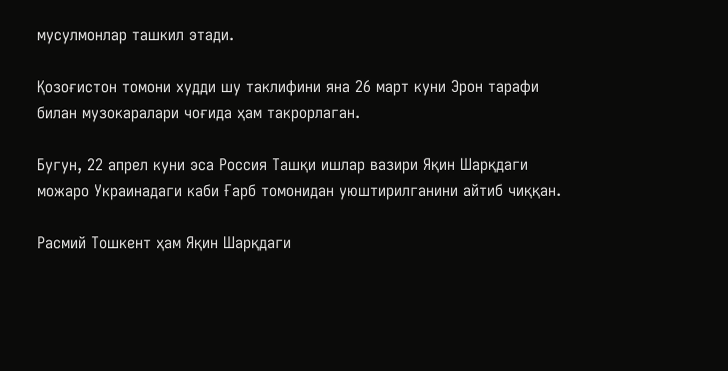мусулмонлар ташкил этади.

Қозоғистон томони худди шу таклифини яна 26 март куни Эрон тарафи билан музокаралари чоғида ҳам такрорлаган.

Бугун, 22 апрел куни эса Россия Ташқи ишлар вазири Яқин Шарқдаги можаро Украинадаги каби Ғарб томонидан уюштирилганини айтиб чиққан.

Расмий Тошкент ҳам Яқин Шарқдаги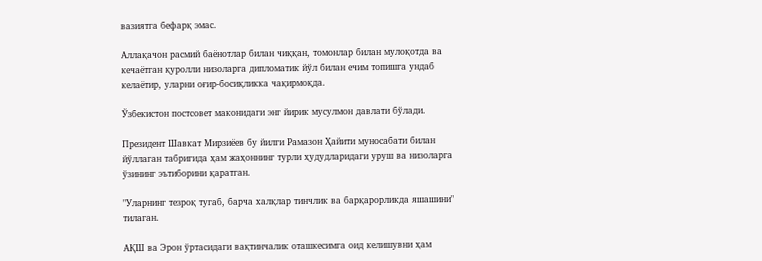вазиятга бефарқ эмас.

Аллақачон расмий баёнотлар билан чиққан, томонлар билан мулоқотда ва кечаётган қуролли низоларга дипломатик йўл билан ечим топишга ундаб келаётир, уларни оғир-босиқликка чақирмоқда.

Ўзбекистон постсовет маконидаги энг йирик мусулмон давлати бўлади.

Президент Шавкат Мирзиёев бу йилги Рамазон Ҳайити муносабати билан йўллаган табригида ҳам жаҳоннинг турли ҳудудларидаги уруш ва низоларга ўзининг эътиборини қаратган.

"Уларнинг тезроқ тугаб, барча халқлар тинчлик ва барқарорликда яшашини" тилаган.

АҚШ ва Эрон ўртасидаги вақтинчалик оташкесимга оид келишувни ҳам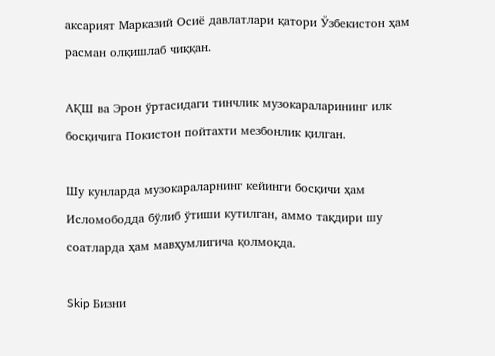аксарият Марказий Осиё давлатлари қатори Ўзбекистон ҳам расман олқишлаб чиққан.

АҚШ ва Эрон ўртасидаги тинчлик музокараларининг илк босқичига Покистон пойтахти мезбонлик қилган.

Шу кунларда музокараларнинг кейинги босқичи ҳам Исломободда бўлиб ўтиши кутилган, аммо тақдири шу соатларда ҳам мавҳумлигича қолмоқда.

Skip Бизни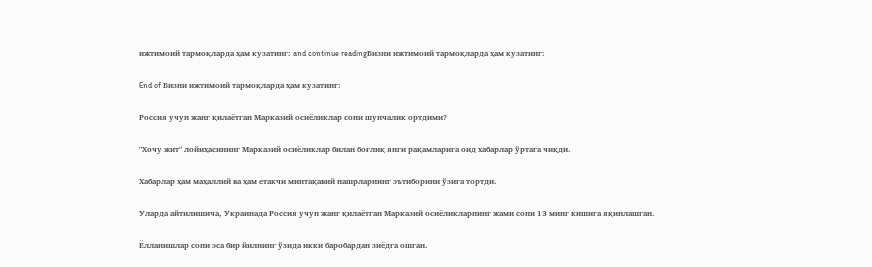ижтимоий тармоқларда ҳам кузатинг: and continue readingБизни ижтимоий тармоқларда ҳам кузатинг:

End of Бизни ижтимоий тармоқларда ҳам кузатинг:

Россия учун жанг қилаётган Марказий осиёликлар сони шунчалик ортдими?

"Хочу жит" лойиҳасининг Марказий осиёликлар билан боғлиқ янги рақамларига оид хабарлар ўртага чиқди.

Хабарлар ҳам маҳаллий ва ҳам етакчи минтақавий нашрларнинг эътиборини ўзига тортди.

Уларда айтилишича, Украинада Россия учун жанг қилаётган Марказий осиёликларнинг жами сони 13 минг кишига яқинлашган.

Ёлланишлар сони эса бир йилнинг ўзида икки баробардан зиёдга ошган.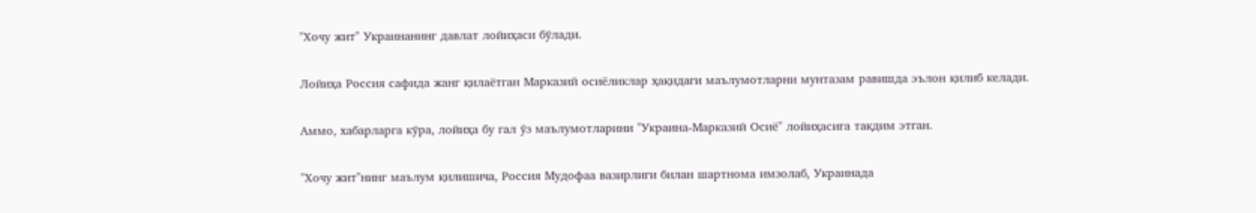"Хочу жит" Украинанинг давлат лойиҳаси бўлади.

Лойиҳа Россия сафида жанг қилаётган Марказий осиёликлар ҳақидаги маълумотларни мунтазам равишда эълон қилиб келади.

Аммо, хабарларга кўра, лойиҳа бу гал ўз маълумотларини "Украина-Марказий Осиё" лойиҳасига тақдим этган.

"Хочу жит"нинг маълум қилишича, Россия Мудофаа вазирлиги билан шартнома имзолаб, Украинада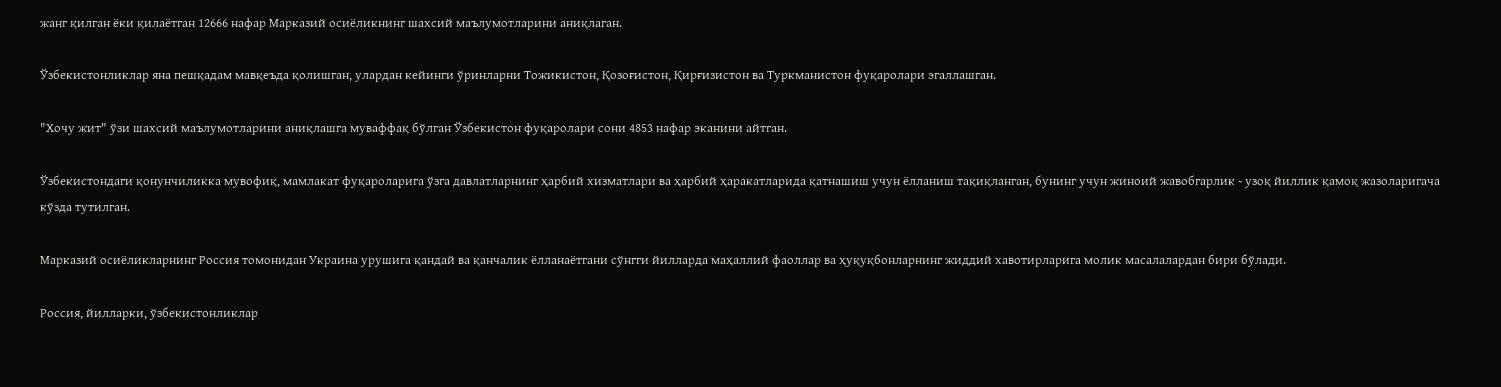жанг қилган ёки қилаётган 12666 нафар Марказий осиёликнинг шахсий маълумотларини аниқлаган.

Ўзбекистонликлар яна пешқадам мавқеъда қолишган, улардан кейинги ўринларни Тожикистон, Қозоғистон, Қирғизистон ва Туркманистон фуқаролари эгаллашган.

"Хочу жит" ўзи шахсий маълумотларини аниқлашга муваффақ бўлган Ўзбекистон фуқаролари сони 4853 нафар эканини айтган.

Ўзбекистондаги қонунчиликка мувофиқ, мамлакат фуқароларига ўзга давлатларнинг ҳарбий хизматлари ва ҳарбий ҳаракатларида қатнашиш учун ёлланиш тақиқланган, бунинг учун жиноий жавобгарлик - узоқ йиллик қамоқ жазоларигача кўзда тутилган.

Марказий осиёликларнинг Россия томонидан Украина урушига қандай ва қанчалик ёлланаётгани сўнгги йилларда маҳаллий фаоллар ва ҳуқуқбонларнинг жиддий хавотирларига молик масалалардан бири бўлади.

Россия, йилларки, ўзбекистонликлар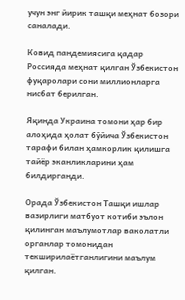учун энг йирик ташқи меҳнат бозори саналади.

Ковид пандемиясига қадар Россияда меҳнат қилган Ўзбекистон фуқаролари сони миллионларга нисбат берилган.

Яқинда Украина томони ҳар бир алоҳида ҳолат бўйича Ўзбекистон тарафи билан ҳамкорлик қилишга тайёр эканликларини ҳам билдирганди.

Орада Ўзбекистон Ташқи ишлар вазирлиги матбуот котиби эълон қилинган маълумотлар ваколатли органлар томонидан текширилаётганлигини маълум қилган.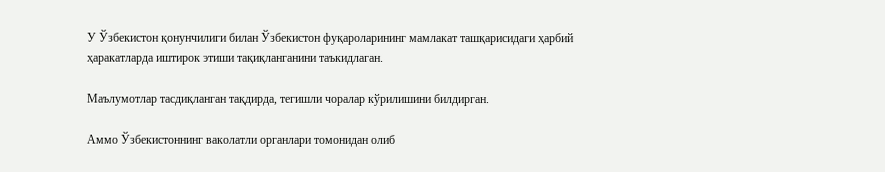У Ўзбекистон қонунчилиги билан Ўзбекистон фуқароларининг мамлакат ташқарисидаги ҳарбий ҳаракатларда иштирок этиши тақиқланганини таъкидлаган.

Маълумотлар тасдиқланган тақдирда, тегишли чоралар кўрилишини билдирган.

Аммо Ўзбекистоннинг ваколатли органлари томонидан олиб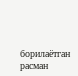борилаётган расман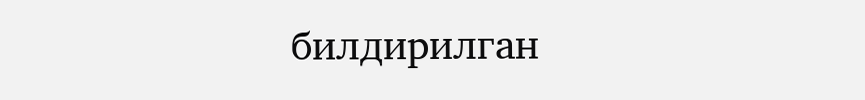билдирилган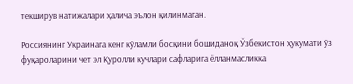текширув натижалари ҳалича эълон қилинмаган.

Россиянинг Украинага кенг кўламли босқини бошиданоқ Ўзбекистон ҳукумати ўз фуқароларини чет эл Қуролли кучлари сафларига ёлланмасликка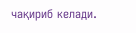чақириб келади.